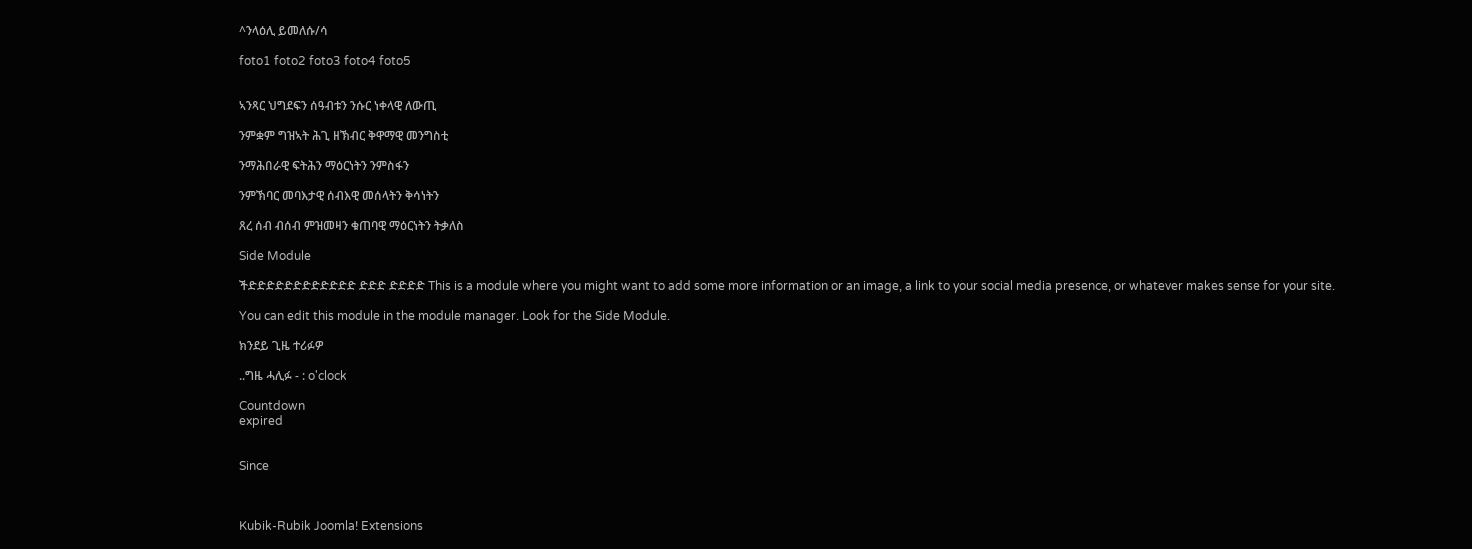^ንላዕሊ ይመለሱ/ሳ

foto1 foto2 foto3 foto4 foto5


ኣንጻር ህግደፍን ሰዓብቱን ንሱር ነቀላዊ ለውጢ

ንምቋም ግዝኣት ሕጊ ዘኽብር ቅዋማዊ መንግስቲ

ንማሕበራዊ ፍትሕን ማዕርነትን ንምስፋን

ንምኽባር መባእታዊ ሰብእዊ መሰላትን ቅሳነትን

ጸረ ሰብ ብሰብ ምዝመዛን ቁጠባዊ ማዕርነትን ትቃለስ

Side Module

ችድድድድድድድድድድድድ ድድድ ድድድድ This is a module where you might want to add some more information or an image, a link to your social media presence, or whatever makes sense for your site.

You can edit this module in the module manager. Look for the Side Module.

ክንደይ ጊዜ ተሪፉዎ

..ግዜ ሓሊፉ - : o'clock

Countdown
expired


Since



Kubik-Rubik Joomla! Extensions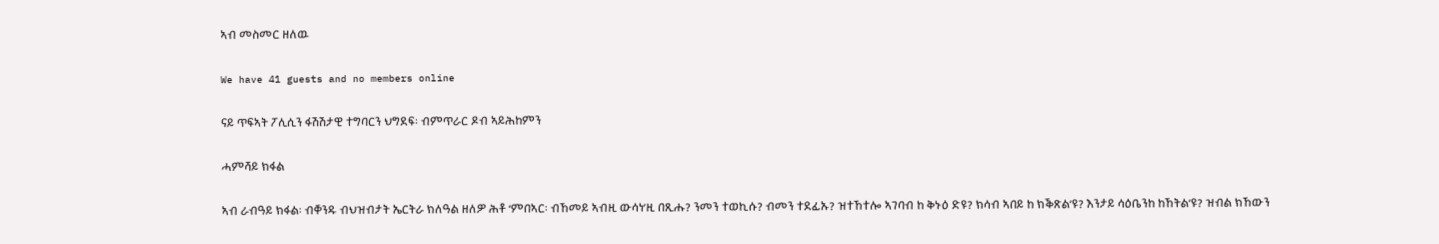ኣብ መስመር ዘለዉ

We have 41 guests and no members online

ናይ ጥፍኣት ፖሊሲን ፋሽሽታዊ ተግባርን ህግደፍ፡ ብምጥራር ዶብ ኣይሕከምን

ሓምሻይ ክፋል

ኣብ ራብዓይ ክፋል፡ ብቐንዱ ብህዝብታት ኤርትራ ክለዓል ዘለዎ ሕቶ ‘ምበኣር፡ ብኸመይ ኣብዚ ውሳነ’ዚ በጺሑ? ንመን ተወኪሱ? ብመን ተደፊኡ? ዝተኸተሎ ኣገባብ ከ ቅኑዕ ድዩ? ክሳብ ኣበይ ከ ክቕጽል’ዩ? እንታይ ሳዕቤንከ ከኸትል’ዩ? ዝብል ክኸውን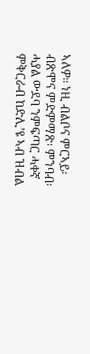ኣለዎ። ነዚ ብልቦና ምርኣይ፡ ብጽሞና ምድምማጽ፡ ምንባብ፡ ሓያል ውደባ ንምፍጣር ሓቀኛ ምቅርራብ ከድሊ’ዩ ኣብ ዝብል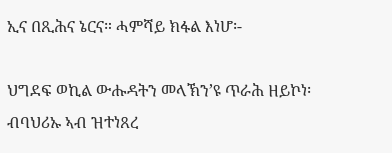ኢና በጺሕና ኔርና። ሓምሻይ ክፋል እነሆ፡-

ህግደፍ ወኪል ውሑዳትን መላኽን’ዩ ጥራሕ ዘይኮነ፡ ብባህሪኡ ኣብ ዝተነጸረ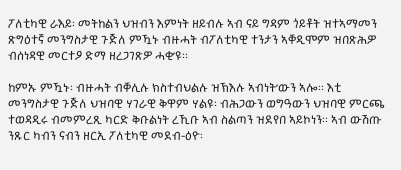ፖለቲካዊ ራእይ፡ መትከልን ህዝብን እምነት ዘይብሉ ኣብ ናይ ግዳም ጎይቶት ዝተኣማመን ጽግዕተኛ መንግስታዊ ጉጅለ ምዃኑ ብዙሓት ብፖለቲካዊ ተንታን ኣቐዲሞም ዝበጽሕዎ ብሰነዳዊ መርተዖ ድማ ዘረጋገጽዎ ሓቂ’ዩ።

ከምኡ ምዃኑ፡ ብዙሓት ብቐሊሉ ክስተብህልሉ ዝኽእሉ ኣብነት’ውን ኣሎ። እቲ መንግስታዊ ጉጅለ ህዝባዊ ሃገራዊ ቅዋም ሃልዩ፡ ብሕጋውን ወግዓውን ህዝባዊ ምርጫ ተወዳዲሩ ብመምረጺ ካርድ ቅቡልነት ረኺቡ ኣብ ስልጣን ዝደየበ ኣይኮነን። ኣብ ውሽጡ ንጹር ካብን ናብን ዘርኢ ፖለቲካዊ መደብ-ዕዮ፡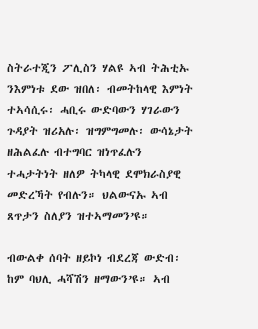ስትራተጂን ፖሊስን ሃልዩ ኣብ ትሕቲኡ ንእምነቱ ደው ዝበለ፡ ብመትከላዊ እምነት ተኣሳሲሩ፡ ሓቢሩ ውድባውን ሃገራውን ጉዳያት ዝሪአሉ፡ ዝግምግመሉ፡ ውሳኔታት ዘሕልፈሉ ብተግባር ዝነጥፈሉን ተሓታትነት ዘለዎ ትካላዊ ደሞክራስያዊ መድረኻት የብሉን። ህልውናኡ ኣብ ጸጥታን ስለያን ዝተኣማመን’ዩ።

ብውልቀ ሰባት ዘይኮነ ብደረጃ ውድብ፡ ከም ባህሊ ሓሻሽን ዘማውን’ዩ። ኣብ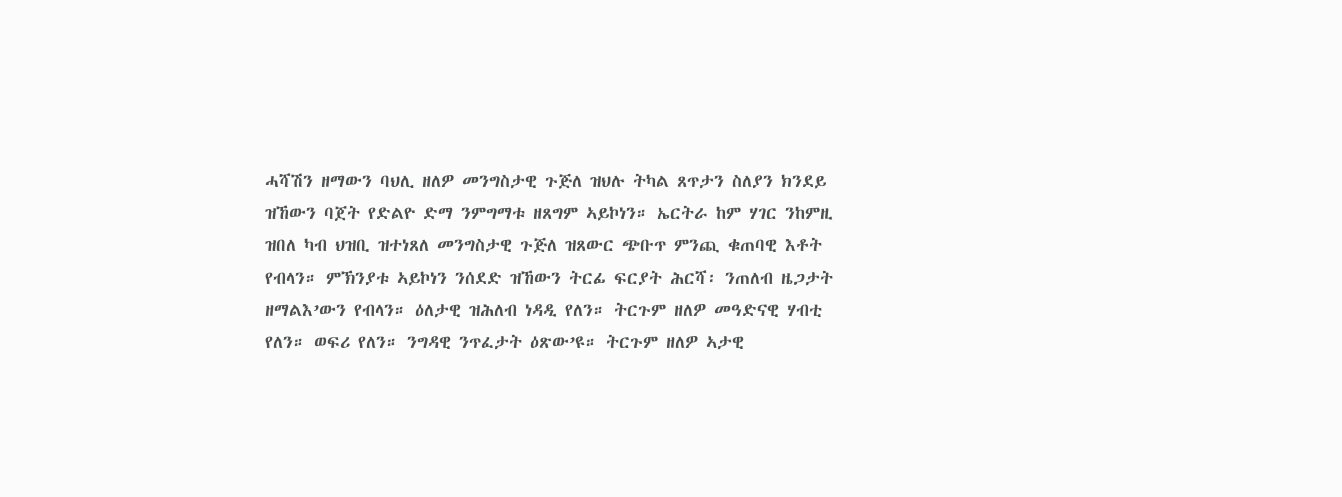ሓሻሽን ዘማውን ባህሊ ዘለዎ መንግስታዊ ጉጅለ ዝህሉ ትካል ጸጥታን ስለያን ክንደይ ዝኸውን ባጀት የድልዮ ድማ ንምግማቱ ዘጸግም ኣይኮነን። ኤርትራ ከም ሃገር ንከምዚ ዝበለ ካብ ህዝቢ ዝተነጸለ መንግስታዊ ጉጅለ ዝጸውር ጭቡጥ ምንጪ ቁጠባዊ እቶት የብላን። ምኽንያቱ ኣይኮነን ንሰደድ ዝኸውን ትርፊ ፍርያት ሕርሻ፡ ንጠለብ ዜጋታት ዘማልእ’ውን የብላን። ዕለታዊ ዝሕለብ ነዳዲ የለን። ትርጉም ዘለዎ መዓድናዊ ሃብቲ የለን። ወፍሪ የለን። ንግዳዊ ንጥፈታት ዕጽው’ዩ። ትርጉም ዘለዎ ኣታዊ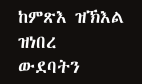ከምጽእ ዝኽእል ዝነበረ ውደባትን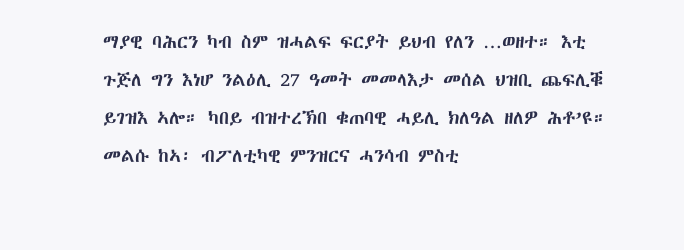ማያዊ ባሕርን ካብ ስም ዝሓልፍ ፍርያት ይህብ የለን …ወዘተ። እቲ ጉጅለ ግን እነሆ ንልዕሊ 27 ዓመት መመላእታ መሰል ህዝቢ ጨፍሊቑ ይገዝእ ኣሎ። ካበይ ብዝተረኽበ ቁጠባዊ ሓይሊ ክለዓል ዘለዎ ሕቶ’ዩ። መልሱ ከኣ፡ ብፖለቲካዊ ምንዝርና ሓንሳብ ምስቲ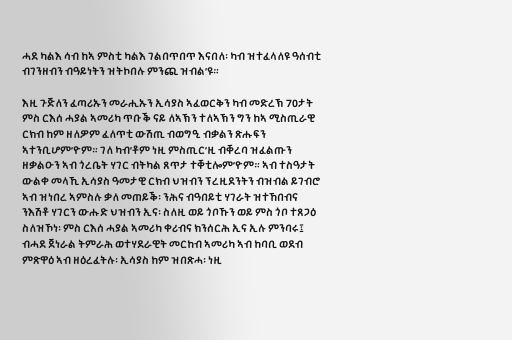ሓደ ካልእ ሳብ ከኣ ምስቲ ካልእ ገልበጥበጥ እናበለ፡ ካብ ዝተፈላለዩ ዓሰብቲ ብገንዘብን ብዓይነትን ዝትኮበሉ ምንጪ ዝብል’ዩ።

እዚ ጉጅለን ፈጣሪኡን መራሒኡን ኢሳያስ ኣፈወርቅን ካብ መድረኽ 70ታት ምስ ርእሰ ሓያል ኣመሪካ ጥቡቕ ናይ ለኣኽን ተለኣኽን ግን ከኣ ሚስጢራዊ ርክብ ከም ዘለዎም ፈለጥቲ ውሽጢ ብወግዒ ብቃልን ጽሑፍን ኣተንቢሆም’ዮም። ገለ ካብ’ቶም ነዚ ምስጢር’ዚ ብቐረባ ዝፈልጡን ዘቃልዑን ኣብ ጎረቤት ሃገር ብትካል ጸጥታ ተቐቲሎም’ዮም። ኣብ ተስዓታት ውልቀ መላኺ ኢሳያስ ዓመታዊ ርክብ ህዝብን ፕረዚደንትን ብዝብል ይገብሮ ኣብ ዝነበረ ኣምስሉ ቃለ መጠይቕ፡ ንሕና ብዓበይቲ ሃገራት ዝተኸበብና ንእሽቶ ሃገርን ውሑድ ህዝብን ኢና፡ ስለዚ ወይ ጎቦኹን ወይ ምስ ጎቦ ተጸጋዕ ስለዝኾነ፡ ምስ ርእሰ ሓያል ኣመሪካ ቀሪብና ክንሰርሕ ኢና ኢሉ ምንባሩ፤ ብሓደ ጀነራል ትምራሕ ወተሃደራዊት መርከብ ኣመሪካ ኣብ ከባቢ ወደብ ምጽዋዕ ኣብ ዘዕረፈትሉ፡ ኢሳያስ ከም ዝበጽሓ፡ ነዚ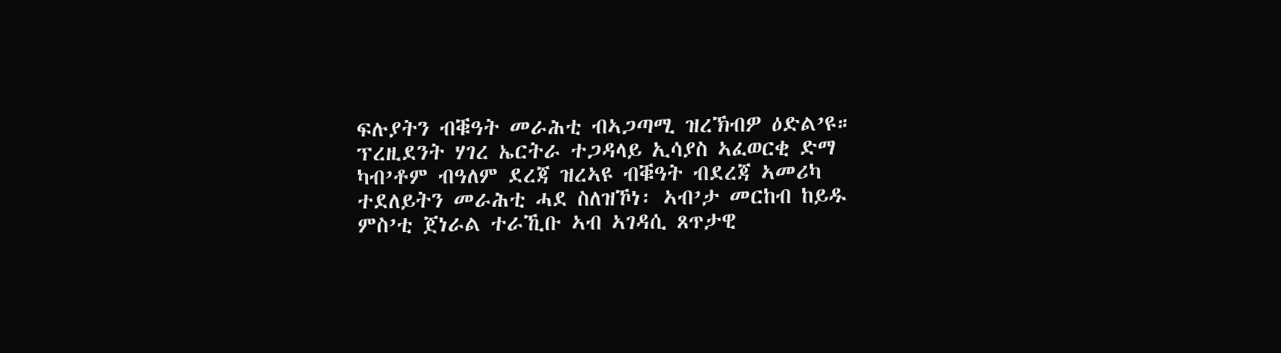ፍሉያትን ብቑዓት መራሕቲ ብኣጋጣሚ ዝረኽብዎ ዕድል’ዩ። ፕረዚደንት ሃገረ ኤርትራ ተጋዳላይ ኢሳያስ ኣፈወርቂ ድማ ካብ’ቶም ብዓለም ደረጃ ዝረኣዩ ብቑዓት ብደረጃ ኣመሪካ ተደለይትን መራሕቲ ሓደ ስለዝኾነ፡ ኣብ’ታ መርከብ ከይዱ ምስ’ቲ ጀነራል ተራኺቡ ኣብ ኣገዳሲ ጸጥታዊ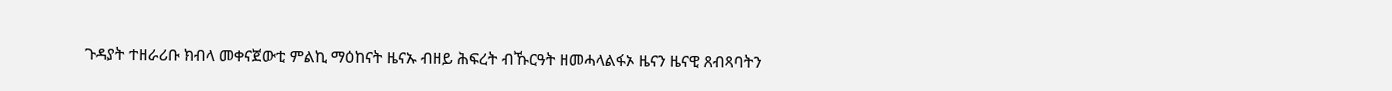ጉዳያት ተዘራሪቡ ክብላ መቀናጀውቲ ምልኪ ማዕከናት ዜናኡ ብዘይ ሕፍረት ብኹርዓት ዘመሓላልፋኦ ዜናን ዜናዊ ጸብጻባትን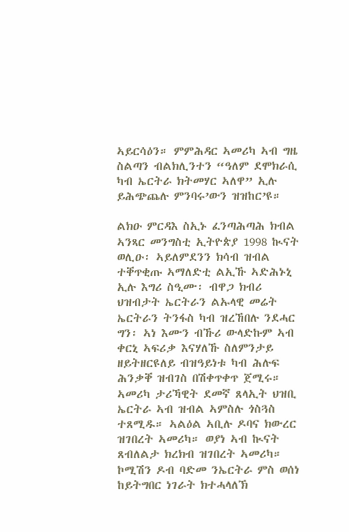ኣይርሳዕን። ምምሕዳር ኣመሪካ ኣብ ግዜ ስልጣን ብልክሊንተን “ዓለም ደሞክራሲ ካብ ኤርትራ ክትመሃር ኣለዋ” ኢሉ ይሕጭጨሉ ምንባሩ’ውን ዝዝከር’ዩ።

ልክዑ ምርዳእ ስኢኑ ፈንጣሕጣሕ ክብል ኣንጻር መንግስቲ ኢትዮጵያ 1998 ኲናት ወሊዑ፡ ኣይለምደንን ክሳብ ዝብል ተቐጥቂጡ ኣማለድቲ ልኢኹ ኣድሕኑኒ ኢሉ እግሪ ስዒሙ፡ ብዋጋ ክብሪ ህዝብታት ኤርትራን ልኡላዊ መሬት ኤርትራን ትንፋስ ካብ ዝረኸበሉ ንደሓር ግን፡ ኣነ እሙን ብኹሪ ውላድኩም ኣብ ቀርኒ ኣፍሪቃ እናሃለኹ ስለምንታይ ዘይትዘርዩለይ ብዝዓይነቱ ካብ ሕሉፍ ሕንቃቐ ዝብገስ በሽቀጥቀጥ ጀሚሩ። ኣመሪካ ታሪኻዊት ደመኛ ጸላኢት ህዝቢ ኤርትራ ኣብ ዝብል ኣምስሉ ጎስጓስ ተጸሚዱ። ኣልዕል ኣቢሉ ዶባና ክውረር ዝገበረት ኣመሪካ። ወያነ ኣብ ኲናት ጸብለልታ ክረክብ ዝገበረት ኣመሪካ። ኮሚሽን ዶብ ባድመ ንኤርትራ ምስ ወሰነ ከይትግበር ነገራት ክተሓላለኽ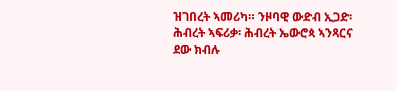ዝገበረት ኣመሪካ። ንዞባዊ ውድብ ኢጋድ፡ ሕብረት ኣፍሪቃ፡ ሕብረት ኤውሮጳ ኣንጻርና ደው ክብሉ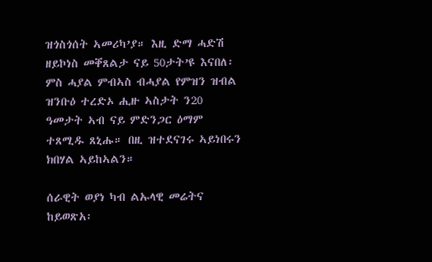ዝጎስጎሰት ኣመሪካ’ያ። እዚ ድማ ሓድሽ ዘይኮነስ መቐጸልታ ናይ 50ታት’ዩ እናበለ፡ ምስ ሓያል ምብኣስ ብሓያል የምዝን ዝብል ዝንቡዕ ተረድኦ ሒዙ ኣስታት ን20 ዓመታት ኣብ ናይ ምድንጋር ዕማም ተጸሚዱ ጸኒሑ። በዚ ዝተደናገሩ ኣይነበሩን ክበሃል ኣይከኣልን።

ሰራዊት ወያነ ካብ ልኡላዊ መሬትና ከይወጽአ፡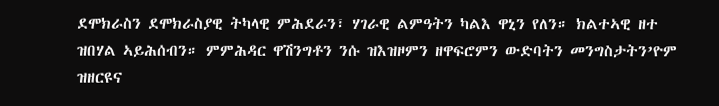ደሞክራስን ደሞክራስያዊ ትካላዊ ምሕደራን፣ ሃገራዊ ልምዓትን ካልእ ዋኒን የለን። ክልተኣዊ ዘተ ዝበሃል ኣይሕሰብን። ምምሕዳር ዋሽንግቶን ንሱ ዝእዝዞምን ዘዋፍሮምን ውድባትን መንግስታትን’ዮም ዝዘርዩና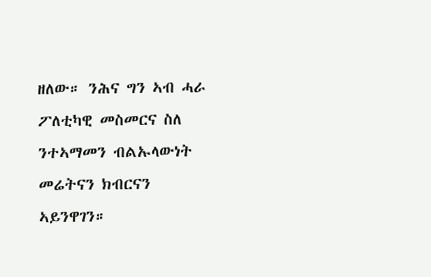ዘለው። ንሕና ግን ኣብ ሓራ ፖለቲካዊ መስመርና ስለ ንተኣማመን ብልኡላውነት መሬትናን ክብርናን ኣይንዋገን።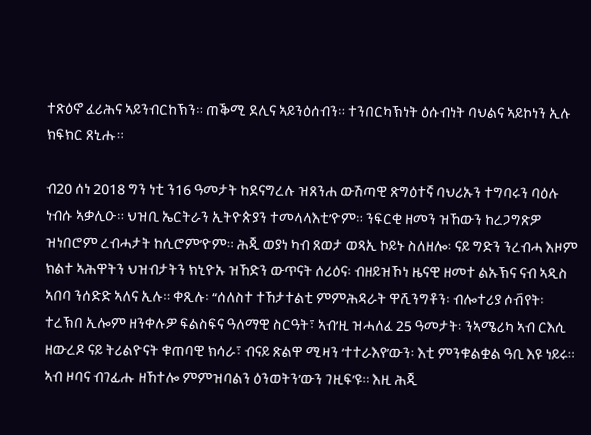ተጽዕኖ ፈሪሕና ኣይንብርከኽን። ጠቕሚ ደሊና ኣይንዕሰብን። ተንበርካኽነት ዕሱብነት ባህልና ኣይኮነን ኢሉ ክፍክር ጸኒሑ።

ብ20 ሰነ 2018 ግን ነቲ ን16 ዓመታት ከደናግረሉ ዝጸንሐ ውሽጣዊ ጽግዕተኛ ባህሪኡን ተግባሩን ባዕሉ ነብሱ ኣቃሊዑ። ህዝቢ ኤርትራን ኢትዮጵያን ተመላላእቲ’ዮም። ንፍርቂ ዘመን ዝኸውን ከረጋግጽዎ ዝነበሮም ረብሓታት ከሲሮም’ዮም። ሕጂ ወያነ ካብ ጸወታ ወጻኢ ኮይኑ ስለዘሎ፡ ናይ ግድን ንረብሓ እዞም ክልተ ኣሕዋትን ህዝብታትን ክኒዮኡ ዝኸድን ውጥናት ሰሪዕና፡ ብዘይዝኾነ ዜናዊ ዘመተ ልኡኽና ናብ ኣዲስ ኣበባ ንሰድድ ኣለና ኢሉ። ቀጺሉ፡ “ሰለስተ ተኸታተልቲ ምምሕዳራት ዋሺንግቶን፡ ብሎተሪያ ሶቭየት፡ ተረኽበ ኢሎም ዘንቀሉዎ ፍልስፍና ዓለማዊ ስርዓት፣ ኣብ’ዚ ዝሓለፈ 25 ዓመታት፡ ንኣሜሪካ ኣብ ርእሲ ዘውረዶ ናይ ትሪልዮናት ቁጠባዊ ክሳራ፣ ብናይ ጽልዋ ሚዛን ‘ተተራእየ’ውን፡ እቲ ምንቁልቋል ዓቢ እዩ ነይሩ። ኣብ ዞባና ብገፊሑ ዘኸተሎ ምምዝባልን ዕንወትን’ውን ገዚፍ’ዩ። እዚ ሕጂ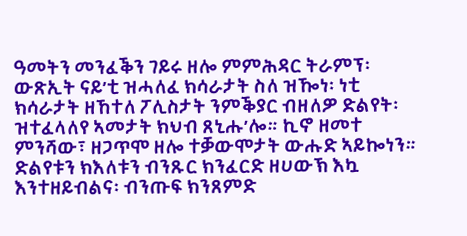ዓመትን መንፈቕን ገይሩ ዘሎ ምምሕዳር ትራምፕ፡ ውጽኢት ናይ’ቲ ዝሓለፈ ክሳራታት ስለ ዝዀነ፡ ነቲ ክሳራታት ዘኸተለ ፖሊስታት ንምቕያር ብዘለዎ ድልየት፡ ዝተፈላለየ ኣመታት ክህብ ጸኒሑ’ሎ። ኪኖ ዘመተ ምንሻው፣ ዘጋጥሞ ዘሎ ተቓውሞታት ውሑድ ኣይኰነን። ድልየቱን ክእለቱን ብንጹር ክንፈርድ ዘሀውኽ እኳ እንተዘይብልና፡ ብንጡፍ ክንጸምድ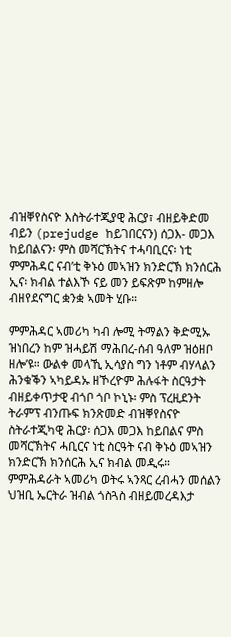ብዝቐየስናዮ እስትራተጂያዊ ሕርያ፣ ብዘይቅድመ ብይን (prejudge ከይገበርናን) ሰጋእ- መጋእ ከይበልናን፡ ምስ መሻርኽትና ተሓባቢርና፡ ነቲ ምምሕዳር ናብ’ቲ ቅኑዕ መኣዝን ክንድርኽ ክንሰርሕ ኢና፡ ክብል ተልእኾ ናይ መን ይፍጽም ከምዘሎ ብዘየደናግር ቋንቋ ኣመት ሂቡ።

ምምሕዳር ኣመሪካ ካብ ሎሚ ትማልን ቅድሚኡ ዝነበረን ከም ዝሓይሽ ማሕበረ-ሰብ ዓለም ዝዕዘቦ ዘሎ’ዩ። ውልቀ መላኺ ኢሳያስ ግን ነቶም ብሃላልን ሕንቁቕን ኣካይዳኡ ዘኾረዮም ሕሉፋት ስርዓታት ብዘይቀጥታዊ ብጎቦ ጎቦ ኮኒኑ፡ ምስ ፕረዚደንት ትራምፕ ብንጡፍ ክንጽመድ ብዝቐየስናዮ ስትራተጂካዊ ሕርያ፡ ሰጋእ መጋእ ከይበልና ምስ መሻርኽትና ሓቢርና ነቲ ስርዓት ናብ ቅኑዕ መኣዝን ክንድርኽ ክንሰርሕ ኢና ክብል መዲሩ። ምምሕዳራት ኣመሪካ ወትሩ ኣንጻር ረብሓን መሰልን ህዝቢ ኤርትራ ዝብል ጎስጓስ ብዘይመረዳእታ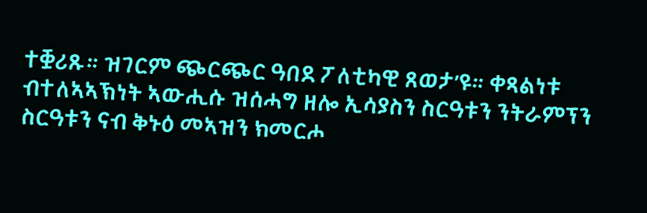ተቛሪጹ። ዝገርም ጭርጭር ዓበደ ፖለቲካዊ ጸወታ’ዩ። ቀጻልነቱ ብተለኣኣኽነት ኣውሒሱ ዝሰሓግ ዘሎ ኢሳያስን ስርዓቱን ንትራምፕን ስርዓቱን ናብ ቅኑዕ መኣዝን ክመርሖ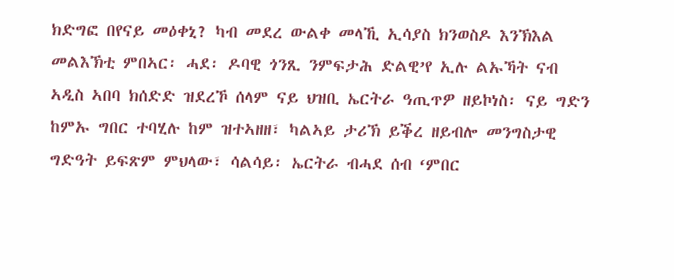ክድግፎ በየናይ መዕቀኒ? ካብ መደረ ውልቀ መላኺ ኢሳያስ ክንወስዶ እንኽእል መልእኽቲ ምበኣር፡ ሓደ፡ ዶባዊ ጎንጺ ንምፍታሕ ድልዊ’የ ኢሉ ልኡኻት ናብ ኣዲስ ኣበባ ክሰድድ ዝደረኾ ሰላም ናይ ህዝቢ ኤርትራ ዓጢጥዎ ዘይኮነስ፡ ናይ ግድን ከምኡ ግበር ተባሂሉ ከም ዝተኣዘዘ፣ ካልኣይ ታሪኽ ይቕረ ዘይብሎ መንግስታዊ ግድዓት ይፍጽም ምህላው፣ ሳልሳይ፡ ኤርትራ ብሓደ ሰብ ‘ምበር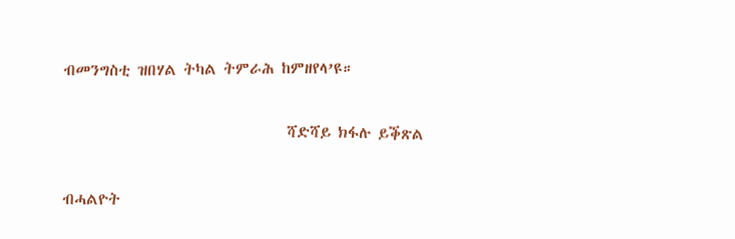ብመንግስቲ ዝበሃል ትካል ትምራሕ ከምዘየላ’ዩ።

                                ሻድሻይ ክፋሉ ይቕጽል

ብሓልዮት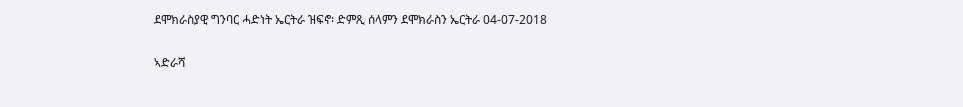ደሞክራስያዊ ግንባር ሓድነት ኤርትራ ዝፍኖ፡ ድምጺ ሰላምን ደሞክራስን ኤርትራ 04-07-2018

ኣድራሻ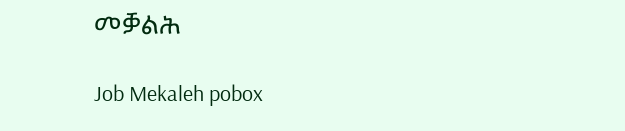መቓልሕ

Job Mekaleh pobox